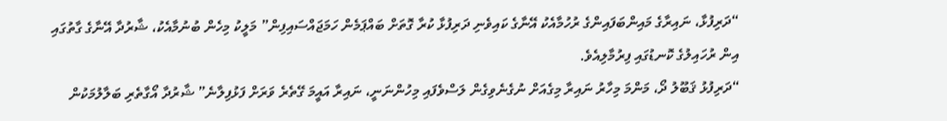“ދަރިފުޅާ، ނައިރާގެ މައިންބަފައިންގެ ރުހުމާއެކު އޭނާގެ ކައިވެނި ދަރިފުޅާ ކުރާ ގޮތަށް ބައްޕަމެން ހަމަޖައްސައިފިން” މަލީކު މިހެން ބުނުމާއެކު، ޝާރުދާ އޭނާގެ ގާތުގައި އިން ރުހައިލުގެ ކޮނޑުގައި ފިރުމާލިއެވެ.
“ދަރިފުޅު ޤަބޫލު ދޯ، މަންމަ މިހާރު ނައިރާ މިގެއަށް ނުގެނެވިގެން ލަސްވެފައި މިހުންނަނީ، ނައިރާ އައީމަ ގޭތެރެ ވަރަށް ފަޅުފިލާނެ” ޝާރުދާ އޯގާތެރި ބަލާލުމަކުން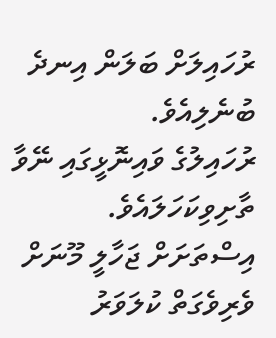ރުހައިލަށް ބަލަން އިނދެ ބުނެލިއެވެ.
ރުހައިލުގެ ވައިނޮޅީގައި ނޭވާ ތާށިވިކަހަލައެވެ. އިސްތަށަށް ޖަހާލީ މޫނަށް ވެރިވެގަތް ކުލަވަރު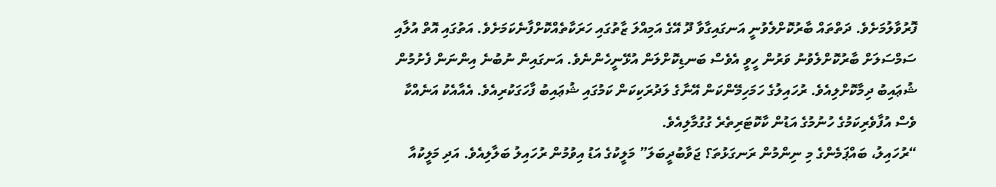ފޮރުވާލުމަށެވެ. ދަތްތައް ބާރުކޮށްލެވުނީ އަނގައިގާވާ ދޫ އޭގެ އަމިއްލަ ޒާތުގައި ހަރަކާތެއްކޮށްފާނެކަމަށެވެ. އަތުގައި އޮތް އުލާއި ސަމްސަލަށް ބާރުކޮށްލެވުނު ވަރުން ހީވީ އެވެސް ބަނޑިކޮށްލަން އުޅޭނީހެންނެވެ. އަނގައިން ނުބުނެ އިންނަން ފެށުމުން ޝުޢައިބު ދިމާކޮށްލިއެވެ. ރުހައިލުގެ ހަމަހިމޭންކަން އޭނާގެ ލަދުރަކިކަން ކަމުގައި ޝުޢައިބު ފާހަގަކުރިއެވެ. އެއާއެކު އަނެއްކާ ވެސް އުފާވެރިކަމުގެ ހުނުމުގެ އަޑުން ކާކޮޓަރިތެރެ ގުގުމާލިއެވެ.
“ރުހައިލު، ބައްޕަމެންގެ މި ނިންމުން ރަނގަޅުތަ؟ ޖަވާބުދީބަލަ” މަލީކުގެ އަޑު އިވުމުން ރުހައިލު ބަލާލިއެވެ. އަދި މަލީކުއާ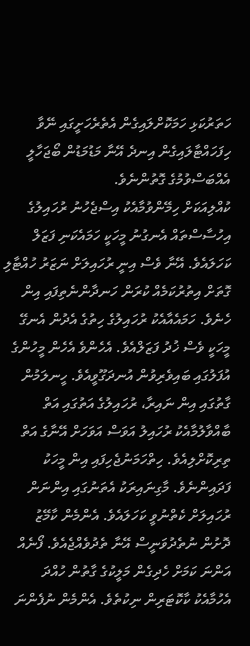ހަތަރުކަޅި ހަމަކޮށްލައިގެން އެތެރެހަށީގައި ނޭވާ ހިފަހައްޓާލައިގެން އިނދެ އޭނާ މަޑުމަޑުން ބޯޖަހާލީ އެއްބަސްވުމުގެ ގޮތުންނެވެ.
ކުއްލިއަކަށް ހިމޭންވުމާއެކު އިސްޖެހުނު ރުހައިލުގެ އިހުސާސްތައް އެނގުނު މީހަކީ ހަމައެކަނި ފަޒަލް ކަހަލައެވެ. އޭނާ ވެސް އިނީ ރުހައިލަށް ނަޒަރު ހުއްޓާލި ގޮތަށް އިތުރުކަމެއް ކުރަން ހަނދާންނެތިފައި އިން ހެނެވެ. ހަމައެއާއެކު ރުހައިލުގެ ހިތުގެ އެދުން އެނގޭ މީހަކީ ވެސް ޚުދު ފަޒަލްއެވެ. އެހެންވެ އެހެން މީހުންގެ އުފަލުގައި ބައިވެރިވުން އުނދަގޫވީއެވެ. ހީނލަމުން ގާތުގައި އިން ނައިރާ، ރުހައިލުގެ އަތުގައި އަތް ބާއްވާލުމާއެކު ރުހައިލު އަވަސް އަވަހަށް އޭނާގެ އަތް ތިރިކޮށްލިއެވެ. ހިތްހަމަނުޖެހިފައި އިން މީހަކު ފަދައިންނެވެ. މާގިނައިރަކު އެތަނުގައި އިންނަން ރުހައިލަށް ކެތްނުވީ ކަހަލައެވެ. އެންމެން ކާމޭޒު ދޮށުން ނުތެދުވަނީސް އޭނާ ތެދުވެއްޖެއެވެ. ފޯނެއް އަންނަ ކަމަށް ހެދިގެން މަލީކުގެ ގާތުން ހުއްދަ އެހުމާއެކު ކާކޮޓަރިން ނިކުތެވެ. އެންމެން ނުފެންނަ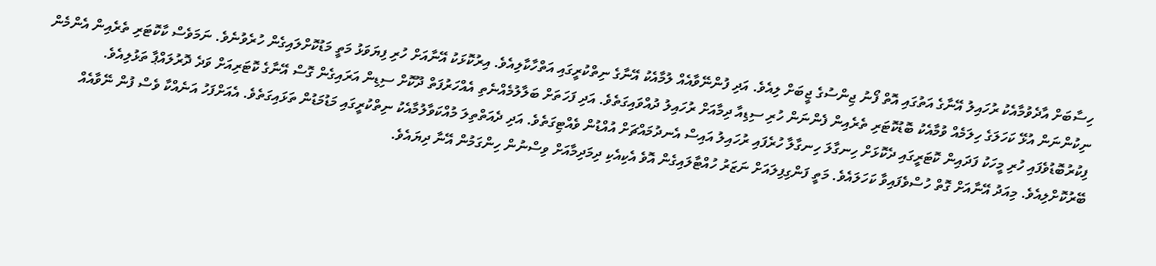ހިސާބަށް އާދެވުމާއެކު ރުހައިލު އޭނާގެ އަތުގައި އޮތް ފޯނު ޖިންސުގެ ޖީބަށް ލިއެވެ. އަދި ފުންނޭވާއެއް ލުމާއެކު އޭނާގެ ނިތްކުރީގައި އަތްހާކާލިއެވެ. އިރުކޮޅަކު އޭނާއަށް ހުރި ފިޔަވަޅު މަތީ މަޑުކޮށްލައިގެން ހުރެވުނެވެ. ނަމަވެސް ކާކޮޓަރި ތެރެއިން އެންމެން ނިކުންނަން އުޅޭ ކަހަލަގެ ހިލަމެއް ވުމާއެކު ބޮޑުކޮޓަރި ތެރެއިން ފެންނަން ހުރި ސިޑިއާ ދިމާއަށް ރުހައިލު ދުއްވައިގަތެވެ. އަދި ފަހަތަށް ބަލާލުމެއްނެތި އެއްހަރުފަތް ދޫކޮށް ސިޑިން އަރައިގެން ގޮސް އޭނާގެ ކޮޓަރިއަށް ވަދެ ދޮރުލައްޕާ ތަޅުލިއެވެ.
ފިކުރުބޮޑުވެފައި ހުރި މީހަކު ފަދައިން ކޮޓަރީގައި ދެކޮޅަށް ހިނގާލަ ހިނގާލާ ހުރެފައި ރުހައިލު އައިސް އެނދުމައްޗަށް އުއްޑުން ވެއްޓިގަތެވެ. އަދި ދެއަތްތިލަ މުއްކަވާލުމާއެކު ނިތްކުރީގައި މަޑުމަޑުން ތަޅައިގަތެވެ. އެއަށްފަހު އަނެއްކާ ވެސް ފުން ނޭވާއެއް ބޭރުކޮށްލިއެވެ. މިއަދު އޭނާއަށް ގޮތް ހުސްވެފައިވާ ކަހަލައެވެ. މަތީ ފަންގިފިލައަށް ނަޒަރު ހުއްޓާލައިގެން އޮވެ އެކިއެކި ދިމަދިމާއަށް ވިސްނުން ހިންގަމުން އޭނާ ދިޔައެވެ.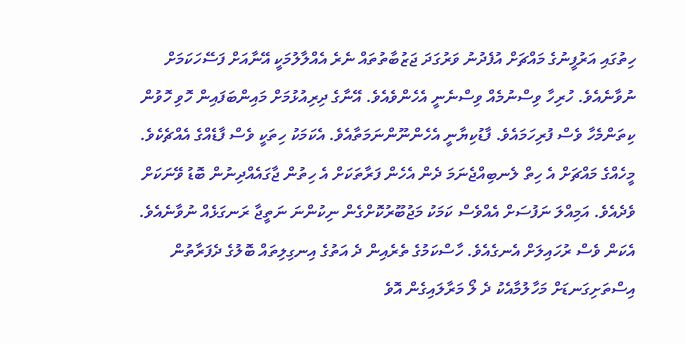ހިތުގައި އަރުފީނުގެ މައްޗަށް އުފެދުނު ވަރުގަދަ ޖަޒުބާތުތައް ނެރެ އެއްލާލުމަކީ އޭނާއަށް ފަސޭހަކަމަށް ނުވާނެއެވެ. ހުރިހާ ވިސްނުމެއް ވިސްނެނީ އެހެންވެއެވެ. އޭނާގެ ދިރިއުޅުމަށް މައިންބަފައިން ހޮވި ހޮވުން ކިތަންމެހާ ވެސް ފުރިހަމައެވެ. ފާޑުކިޔާނީ އެހެންނޫންނަމަތާއެވެ. އެކަމަކު ހިތަކީ ވެސް ފާޑެއްގެ އެއްޗެކެވެ. މީހެއްގެ މައްޗަށް އެ ހިތް ލެނބިއްޖެނަމަ ދެން އެހެން ފަރާތަކަށް އެ ހިތުން ޖާގައެއްދިނުން ބޮޑު ވޭނަކަށް ވެދެއެވެ. އަމިއްލަ ނަފުސަށް އެއްވެސް ކަމަކު މަޖުބޫރުކޮށްގެން ނިކުންނަ ނަތީޖާ ރަނގަޅެއް ނުވާނެއެވެ. އެކަން ވެސް ރުހައިލަށް އެނގެއެވެ. ހާސްކަމުގެ ތެރެއިން ދެ އަތުގެ އިނގިލިތައް ބޮލުގެ ދެފަރާތުން އިސްތަށިގަނޑަށް މަހާލުމާއެކު ދެ ލޯ މަރާލައިގެން އޮވެ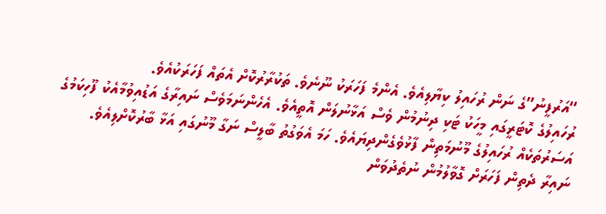“އަރުފީނު”ގެ ނަން ރުހައިލު ކިޔާލިއެވެ. އެންމެ ފަހަރަކު ނޫނެވެ. ތަކުރާރުކޮށް އެތައް ފަހަރަކުއެވެ.
ރުހައިލުގެ ކޮޓަރީގައި މީހަކު ޓަކި ދިނުމުން ވެސް އަޅާނުލަން އޮތީއެވެ. އެހެންނަމަވެސް ނައިރާގެ އަޑުއިވުމާއެކު ފޫހިކަމުގެ އަސަރުތަކެއް ރުހައިލުގެ މޫނުމަތިން ފާޅުވެގެންދިޔައެވެ. ހަމަ އެވަގުތު ބާލީސް ނަގާ މޫނުގައި އަޅާ ބާރުކޮށްލިއެވެ. ނައިރާ ދެތިން ފަހަރަށް ގޮވާލުމުން ނުތެދުވަން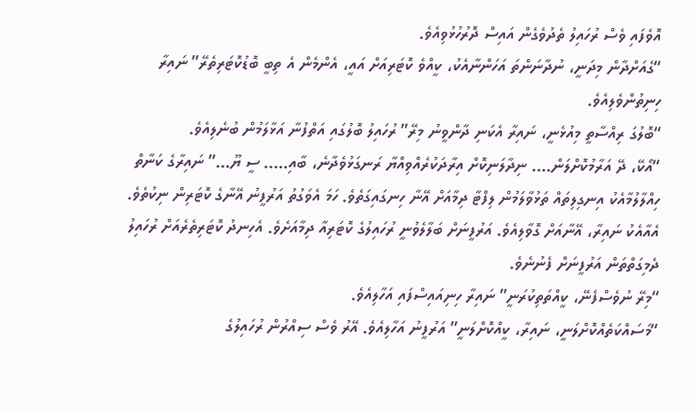އޮވެފައި ވެސް ރުހައިލު ތެދުވެގެން އައިސް ދޮރުހުޅުވިއެވެ.
“ގެއަށްދާން މިދަނީ، ނުދާނަންތަ އަހަންނާއެކު، ކީއްވެ ކޮޓަރިއަށް އައީ، އެންމެން އެ ތިބީ ބޮޑުކޮޓަރިތެރޭ” ނައިރާ ހިނިތުންވެލިއެވެ.
“ބޮލުގަ ރިއްސާތީ މިއުޅެނީ، ނައިރާ އެކަނި ދާންވީނު މިރޭ” ރުހައިލު ބޮލުގައި އަތްފުނާ އަޅާލަމުން ބުނެލިއެވެ.
“އޯކޭ، ދޭ އަރާމުކޮށްލަން…. ނިދާލަނިކޮށް އިރާދަކުރެއްވިއްޔާ ރަނގަޅުވެދާނެ، ބާއި….. ސީ ޔޫ…” ނައިރާގެ ކަނާތް ހިއްލާލުމާއެކު އިނގިލިތައް ތަޅުވާލަމުން ލިފްޓާ ދިމާއަށް އޭނާ ހިނގައިގަތެވެ. ހަމަ އެވަގުތު އަރުފީނު އޭނާގެ ކޮޓަރިން ނިކުތެވެ. އެއާއެކު ނައިރާ، އޭނާއަށް ގޮވާލިއެވެ. އަރުފީނަށް ބަލާލެވުނީ ރުހައިލުގެ ކޮޓަރިއާ ދިމާއަށެވެ. އެހިނދު ކޮޓަރިތެރެއަށް ރުހައިލު ދެމިގަތްތަން އަރުފީނަށް ފެނުނެވެ.
“މިރޭ ނުވެސްފެނޭ، ކީއްތަތިކުރަނީ” ނައިރާ ހިނިއައިސްފައި އަހާލިއެވެ.
“މަސައްކަތެއްކޮށްލަނީ، ނައިރާ، ކީއްކޮށްލަނީ” އަރުފީނު އަހާލިއެވެ. އޭރު ވެސް ސިއްރުން ރުހައިލުގެ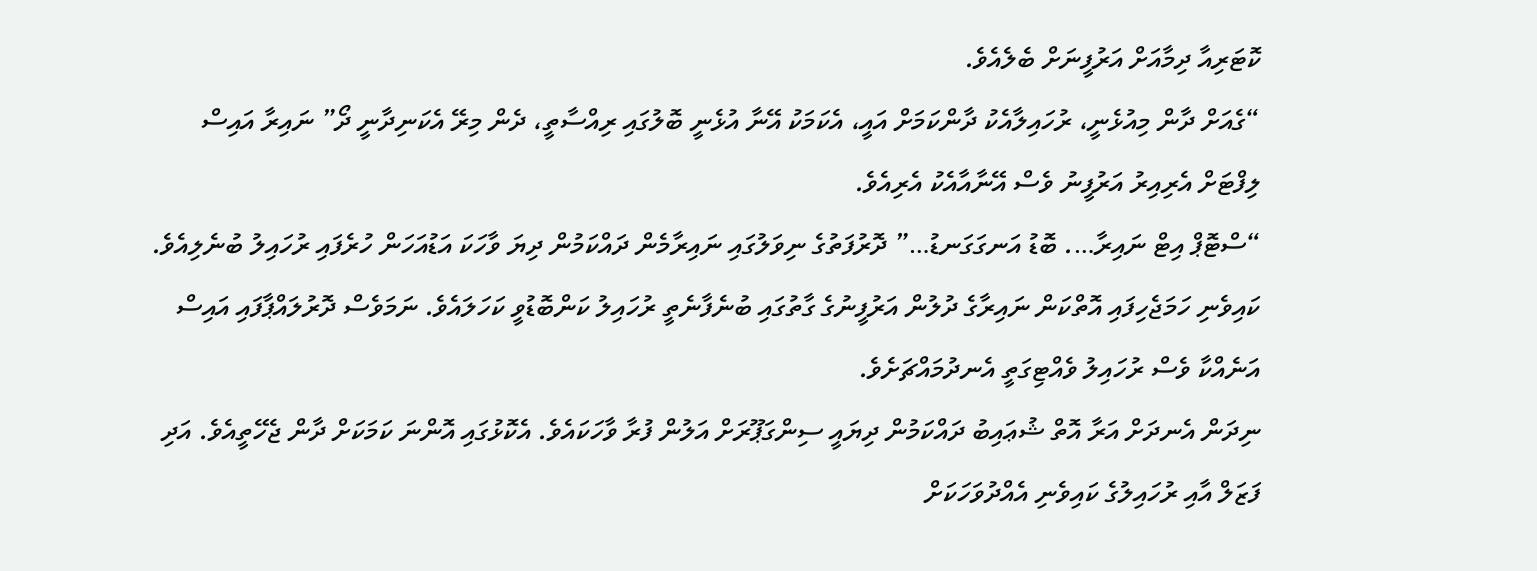ކޮޓަރިއާ ދިމާއަށް އަރުފީނަށް ބެލެއެވެ.
“ގެއަށް ދާން މިއުޅެނީ، ރުހައިލާއެކު ދާންކަމަށް އައީ، އެކަމަކު އޭނާ އުޅެނީ ބޮލުގައި ރިއްސާތީ، ދެން މިރޭ އެކަނިދާނީ ދޯ” ނައިރާ އައިސް ލިފްޓަށް އެރިއިރު އަރުފީނު ވެސް އޭނާއާއެކު އެރިއެވެ.
“ސްޓޮޕް އިޓް ނައިރާ…. ބޮޑު އަނގަގަނޑު…” ދޮރުފަތުގެ ނިވަލުގައި ނައިރާމެން ދައްކަމުން ދިޔަ ވާހަކަ އަޑުއަހަން ހުރެފައި ރުހައިލު ބުނެލިއެވެ. ކައިވެނި ހަމަޖެހިފައި އޮތްކަން ނައިރާގެ ދުލުން އަރުފީނުގެ ގާތުގައި ބުނެފާނެތީ ރުހައިލު ކަންބޮޑުވީ ކަހަލައެވެ. ނަމަވެސް ދޮރުލައްޕާފައި އައިސް އަނެއްކާ ވެސް ރުހައިލު ވެއްޓިގަތީ އެނދުމައްޗަށެވެ.
ނިދަން އެނދަށް އަރާ އޮތް ޝުޢައިބު ދައްކަމުން ދިޔައީ ސިންގަޕޫރަށް އަލުން ފުރާ ވާހަކައެވެ. އެކޮޅުގައި އޮންނަ ކަމަކަށް ދާން ޖެހޭތީއެވެ. އަދި ފަޒަލް އާއި ރުހައިލުގެ ކައިވެނި އެއްދުވަހަކަށް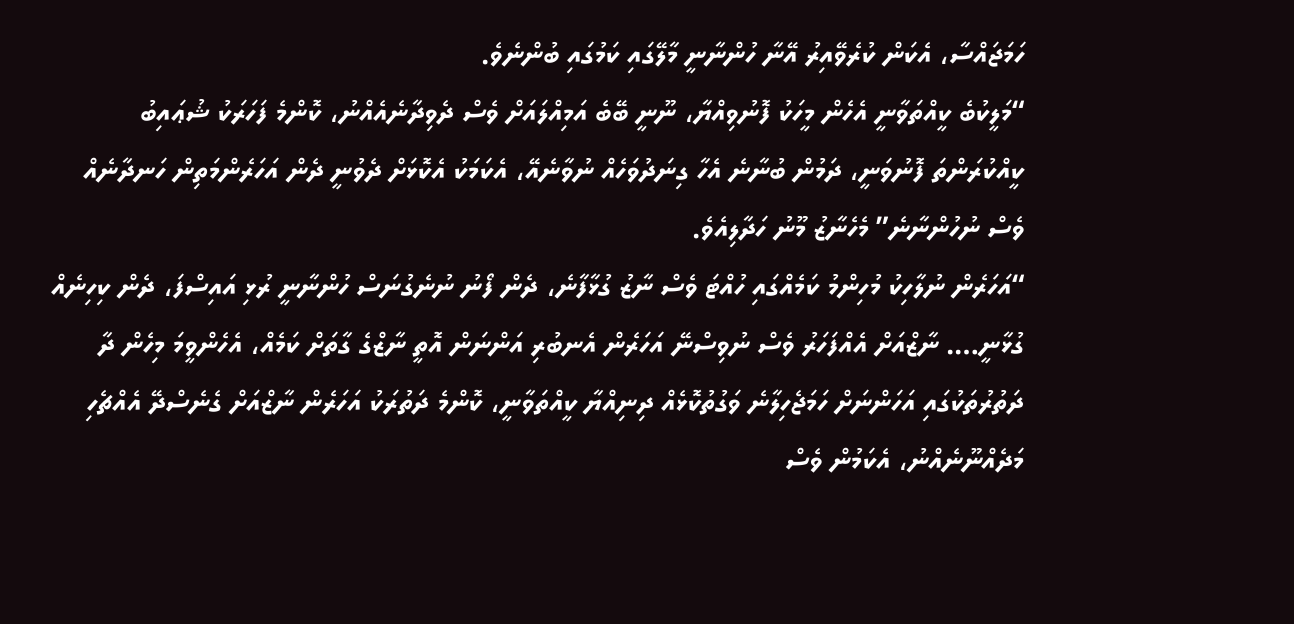ހަމަޖައްސާ، އެކަން ކުރެވޭއިރު އޭނާ ހުންނާނީ މާލޭގައި ކަމުގައި ބުންނެވެ.
“މަލީކުބެ ކީއްތަވާނީ އެހެން މީހަކު ފޮނުވިއްޔާ، ނޫނީ ބޭބެ އަމިއްލައަށް ވެސް ދެވިދާނެއެއްނު، ކޮންމެ ފަހަރަކު ޝުޢައިބު ކީއްކުރަންތަ ފޮނުވަނީ، ދަމުން ބުނާނެ އެހާ ގިނަދުވަހެއް ނުވާނެއޭ، އެކަމަކު އެކޮޅަށް ދެވުނީ ދެން އަހަރެންމަތިން ހަނދާނެއް ވެސް ނުހުންނާނެ” މެހެނާޒު މޫނު ހަދާލިއެވެ.
“އަހަރެން ނުލާހިކު މުހިންމު ކަމެއްގައި ހުއްޓަ ވެސް ނާޒު ގުޅާފާނެ، ދެން ފޯނު ނުނެގުނަސް ހުންނާނީ ރުޅި އައިސްފަ، ދެން ކިހިނެއް ގުޅާނީ…. ނާޒްއަށް އެއްފަހަރު ވެސް ނުވިސްނޭ އަހަރެން އެނބުރި އަންނަން އޮތީ ނާޒްގެ ގާތަށް ކަމެއް، އެހެންވީމަ މިހެން ދާ ދަތުރުތަކުގައި އަހަންނަށް ހަމަޖެހިލާނެ ވަގުތުކޮޅެއް ދިނިއްޔާ ކީއްތަވާނީ، ކޮންމެ ދަތުރަކު އަހަރެން ނާޒްއަށް ގެނެސްދޭ އެއްޗެހި މަދެއްނޫނެއްނު، އެކަމުން ވެސް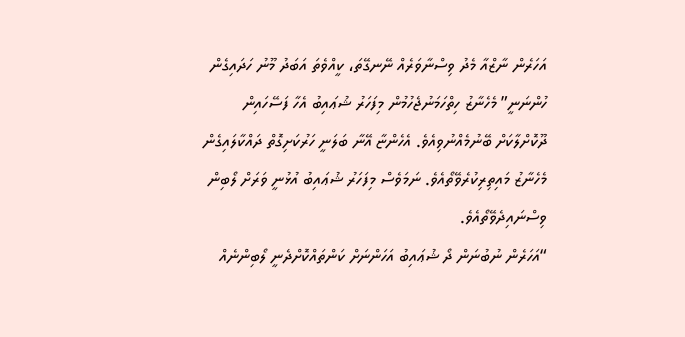އަހަރެން ނާޒްއާ މެދު ވިސްނާވަރެއް ނޭނގޭތަ، ކީއްވެތަ އަބަދު މޫނު ހަދައިގެން ހުންނަނީ” މެހެނާޒު ހިތްހަމަނުޖެހުމުން މިފަހަރު ޝުޢައިބު އެހާ ފަސޭހައިން ދޫކޮށްލާކަށް ބޭނުމެއްނުވިއެވެ. އެހެންޏާ އޭނާ ބަލަނީ ހަރުކަށިގޮތް ދައްކާލައިގެން މެހެނާޒު މައިތިރިކުރެވޭތޯއެވެ. ނަމަވެސް މިފަހަރު ޝުޢައިބު އުޅުނީ ވަރަށް ލޯބިން ވިސްނައިދެވޭތޯއެވެ.
“އަހަރެން ނުބުނަން ދޯ ޝުޢައިބު އަހަންނަށް ކަންތައްކޮށްދެނީ ލޯބިންނެއް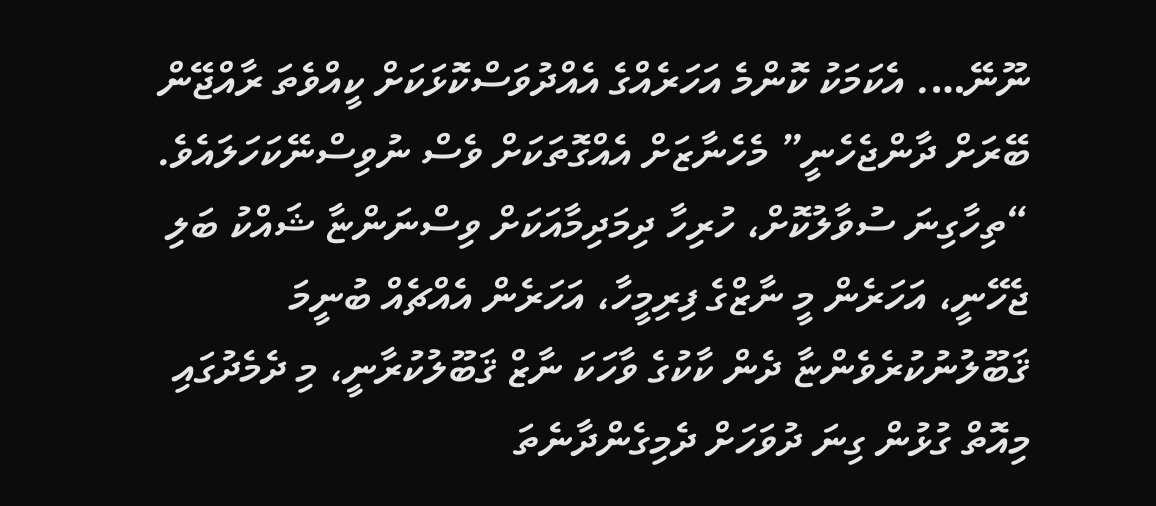ނޫނޭ…. އެކަމަކު ކޮންމެ އަހަރެއްގެ އެއްދުވަސްކޮޅަކަށް ކީއްވެތަ ރާއްޖޭން ބޭރަށް ދާންޖެހެނީ” މެހެނާޒަށް އެއްގޮތަކަށް ވެސް ނުވިސްނޭކަހަލައެވެ.
“ތިހާގިނަ ސުވާލުކޮށް، ހުރިހާ ދިމަދިމާއަކަށް ވިސްނަންޏާ ޝައްކު ބަލި ޖެހޭނީ، އަހަރެން މީ ނާޒްގެ ފިރިމީހާ، އަހަރެން އެއްޗެއް ބުނީމަ ޤަބޫލުނުކުރެވެންޏާ ދެން ކާކުގެ ވާހަކަ ނާޒް ޤަބޫލުކުރާނީ، މި ދެމެދުގައި މިއޮތް ގުޅުން ގިނަ ދުވަހަށް ދެމިގެންދާނެތަ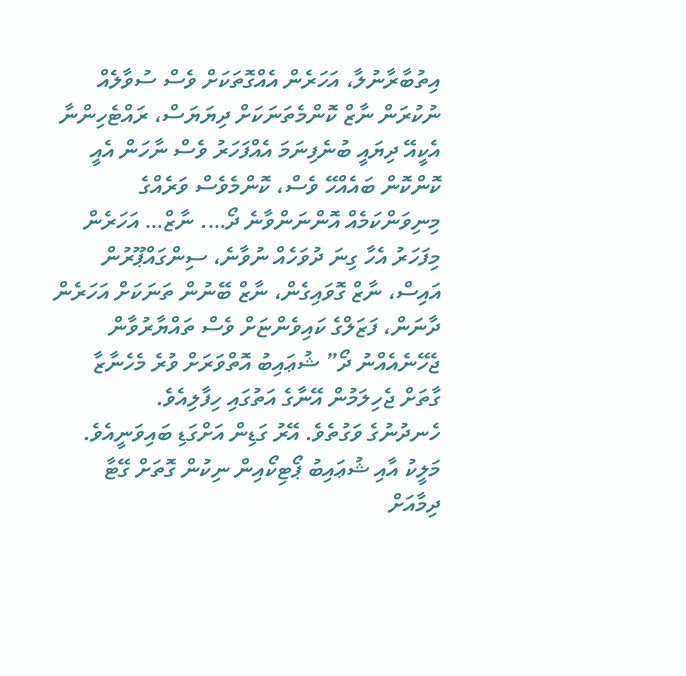އިތުބާރާނުލާ، އަހަރެން އެއްގޮތަކަށް ވެސް ސުވާލެއް ނުކުރަން ނާޒް ކޮންމެތަނަކަށް ދިޔަޔަސް، ރައްޓެހިންނާ އެކީއޭ ދިޔައީ ބުނެފިނަމަ އެއްފަހަރު ވެސް ނާހަން އެއީ ކޮންކޮން ބައެއްހޭ ވެސް، ކޮންމެވެސް ވަރެއްގެ މިނިވަންކަމެއް އޮންނަންވާނެ ދޯ…. ނާޒް… އަހަރެން މިފަހަރު އެހާ ގިނަ ދުވަހެއް ނުވާނެ، ސިންގައްޕޫރުން އައިސް، ނާޒް ގޮވައިގެން، ނާޒް ބޭނުން ތަނަކަށް އަހަރެން ދާނަން، ފަޒަލްގެ ކައިވެންޏަށް ވެސް ތައްޔާރުވާން ޖެހޭނެއެއްނު ދޯ” ޝުޢައިބު އޮތްވަރަށް ވުރެ މެހެނާޒާ ގާތަށް ޖެހިލަމުން އޭނާގެ އަތުގައި ހިފާލިއެވެ.
ހެނދުނުގެ ވަގުތެވެ. އޭރު ގަޑިން އަށްގަޑި ބައިވަނީއެވެ. މަލީކު އާއި ޝުޢައިބު ޕޯޓިކޯއިން ނިކުން ގޮތަށް ގޭޓާ ދިމާއަށް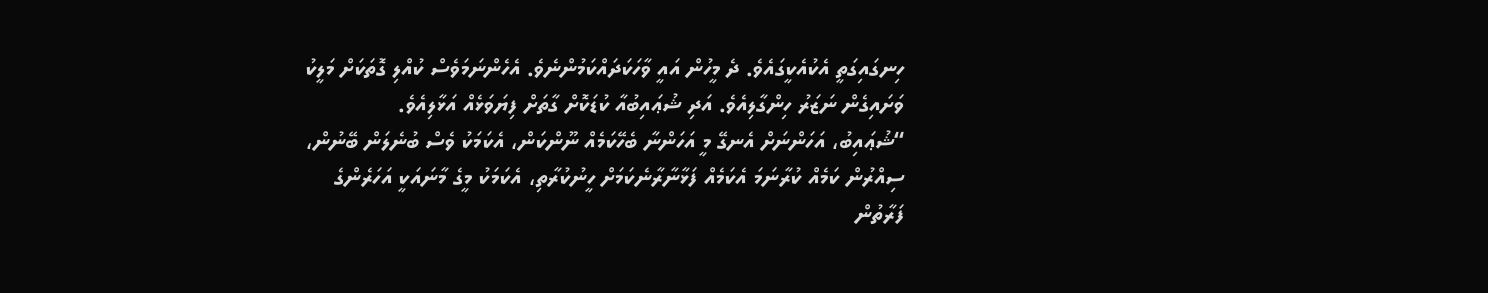ހިނގައިގަތީ އެކުއެކީގައެވެ. ދެ މީހުން އައީ ވާހަކަދައްކަމުންނެވެ. އެހެންނަމަވެސް ކުއްލި ގޮތަކަށް މަލީކު ވަށައިގެން ނަޒަރު ހިންގާލިއެވެ. އަދި ޝުޢައިބުއާ ކުޑަކޮށް ގާތަށް ފިޔަވަޅެއް އަޅާލިއެވެ.
“ޝުޢައިބު، އަހަންނަށް އެނގޭ މީ އަހަންނާ ބެހޭކަމެއް ނޫންކަން، އެކަމަކު ވެސް ބުނެލަން ބޭނުން، ސިއްރުން ކަމެއް ކުރާނަމަ އެކަމެއް ފަޅާނާރާނެކަމަށް ހީނުކުރާތި، އެކަމަކު މީގެ މާނައަކީ އަހަރެންގެ ފަރާތުން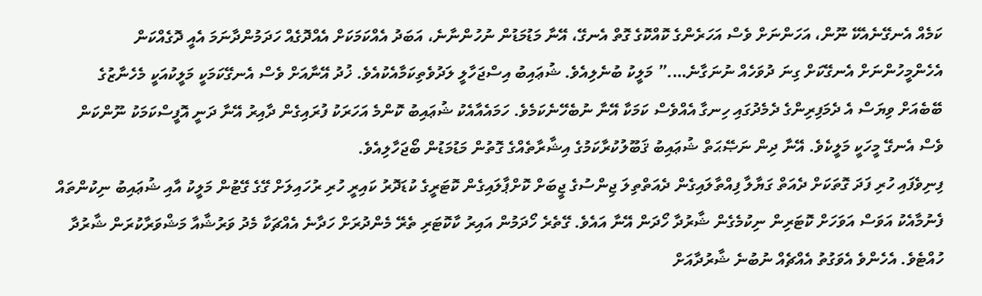ކަމެއް އެނގޭނެއެކޭ ނޫން، އަހަންނަށް ވެސް އަހަރެންގެ ކޮއްކޮގެ ގޮތް އެނގޭ، އޭނާ މަޑުމަޑުން ނުހުންނާނެ، އަބަދު އެއްކަމަކަށް އެއްދޮގެއް ހަދަމުންދާނަމަ އެއީ ދޮގެއްކަން އެހެންމީހުންނަށް އެނގޭކަށް ގިނަ ދުވަހެއް ނުނަގާނެ….” މަލީކު ބުނެލިއެވެ. ޝުޢައިބު އިސްޖަހާލީ ލަދުވެތިކަމާއެކުއެވެ. ޚުދު އޭނާއަށް ވެސް އެނގޭކަމަކީ މަލީކުއަކީ މެހެނާޒުގެ ބޭބެއަށް ވިޔަސް އެ ދެމަފިރިންގެ ދެމެދުގައި ހިނގާ އެއްވެސް ކަމަކާ އޭނާ ނުބެހޭނެކަމެވެ. ހަމައެއާއެކު ޝުޢައިބު ކޮންމެ އަހަރަކު ފުރައިގެން ދާއިރު އޭނާ ދަނީ އޮފީސްކަމަކު ނޫންކަން ވެސް އެނގޭ މީހަކީ މަލީކެވެ. އޭނާ ދިން ނަޞޭޙަތް ޝުޢައިބު ޤަބޫލުކުރާކަމުގެ އިޝާރާތެއްގެ ގޮތުން މަޑުމަޑުން ބޯޖަހާލިއެވެ.
ފިނިވެފައި ހުރި ފަދަ ގޮތަކަށް ދެއަތް ގަޔާލާ ފިއްތާލައިގެން ދެއަތްތިލަ ޖިންސުގެ ޖީބަށް ކޮށްޕާލައިގެން ކޮޓަރީގެ ކުޑަދޮރު ކައިރީ ހުރި ރުހައިލަށް ގޭގެ ގޭޓުން މަލީކު އާއި ޝުޢައިބު ނިކުންތައް ފެނުމާއެކު އަވަސް އަވަހަށް ކޮޓަރިން ނިކުމެގެން ޝާރުދާ ހޯދަން އޭނާ އައެވެ. ގޭތެރެ ހޯދަމުން އައިރު ކާކޮޓަރި ތެރޭ މެންދުރަށް ހަދާނެ އެއްޗަކާ މެދު ވަރުޝާއާ މަޝްވަރާކުރަން ޝާރުދާ ހުއްޓެވެ. އެހެންވެ އެވަގުތު އެއްޗެއް ނުބުނެ ޝާރުދާއަށް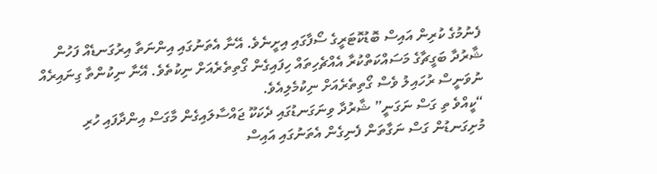ފެނުމުގެ ކުރިން އައިސް ބޮޑުކޮޓަރީގެ ސޯފާގައި އިށީނެވެ. އޭނާ އެތަނުގައި އިންނަތާ އިރުގަނޑެއް ފަހުން ޝާރުދާ ބަގީޗާގެ މަސައްކަތްކުރާ އެއްޗެހިތައް ހިފައިގެން ގޯތިތެރެއަށް ނިކުތެވެ. އޭނާ ނިކުންތާ ގިނައިރެއް ނުވަނީސް ރުހައިލު ވެސް ގޯތިތެރެއަށް ނިކުމެލިއެވެ.
“ކީއްވެ ތި ގަސް ނަގަނީ” ޝާރުދާ ވިނަގަނޑުގައި ދެކަކޫ ޖައްސާލައިގެން މާގަސް އިންދާފައި ހުރި މުށިގަނޑުން ގަސް ނަގާތަން ފެނިގެން އެތަނުގައި އައިސް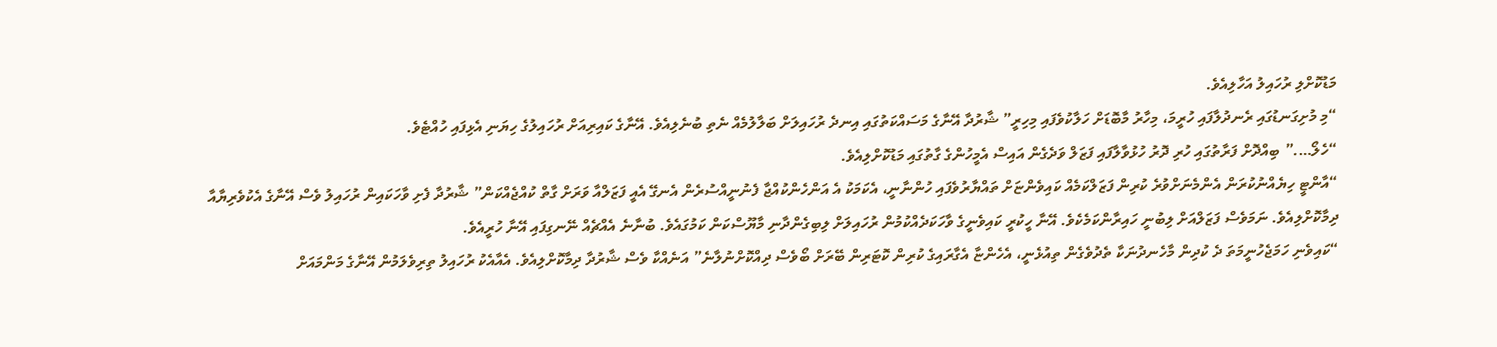މަޑުކޮށްލި ރުހައިލު އަހާލިއެވެ.
“މި މުށިގަނޑުގައި ރެނދުލާފައި ހުރީމަ، މިހާރު މާބޮޑަށް ހަލާކުވެފައި މިހިރީ” ޝާރުދާ އޭނާގެ މަސައްކަތުގައި އިނދެ ރުހައިލަށް ބަލާލުމެއް ނެތި ބުނެލިއެވެ. އޭނާގެ ކައިރިއަށް ރުހައިލުގެ ހިޔަނި އެޅިފައި ހުއްޓެވެ.
“ހެލޯ….” ބިއްދޮށް ފަރާތުގައި ހުރި ދޮރު ހުޅުވާލާފައި ފަޒަލް ވަދެގެން އައިސް އެމީހުންގެ ގާތުގައި މަޑުކޮށްލިއެވެ.
“އާންޓީ ހިޔެއްނުކުރަން އެންމެނަށްވުރެ ކުރިން ފަޒަލްކަމެއް ކައިވެންޏަށް ތައްޔާރުވެފައި ހުންނާނީ، އެކަމަކު އެ އަންހެންކުއްޖާ ފެނުނީއްސުރެން އެނގޭ އެއީ ފަޒަލްއާ ވަރަށް ގާތް ކުއްޖެއްކަން” ޝާރުދާ ފެށި ވާހަކައިން ރުހައިލު ވެސް އޭނާގެ އެކުވެރިޔާއާ ދިމާކޮށްލިއެވެ. ނަމަވެސް ފަޒަލްއަށް ލިބުނީ ހައިރާންކަމެކެވެ. އޭނާ ހީކުރީ ކައިވެނީގެ ވާހަކަދެއްކުމުން ރުހައިލަށް ލިބިގެންދާނި މާޔޫސްކަން ކަމުގައެވެ. ބުނާނެ އެއްޗެއް ނޭނގިފައި އޭނާ ހުރީއެވެ.
“ކައިވެނި ހަމަޖެހުނީމަތަ ދެ ކުދިން މާހެނދުނަކާ ތެދުވެގެން ތިއުޅެނީ، އެހެންޏާ އެގާރައިގެ ކުރިން ކޮޓަރިން ބޭރަށް ބޯވެސް ދިއްކޮށްނުލާނެ” އަނެއްކާ ވެސް ޝާރުދާ ދިމާކޮށްލިއެވެ. އެއާއެކު ރުހައިލު ތިރިވެލަމުން އޭނާގެ މަންމައަށް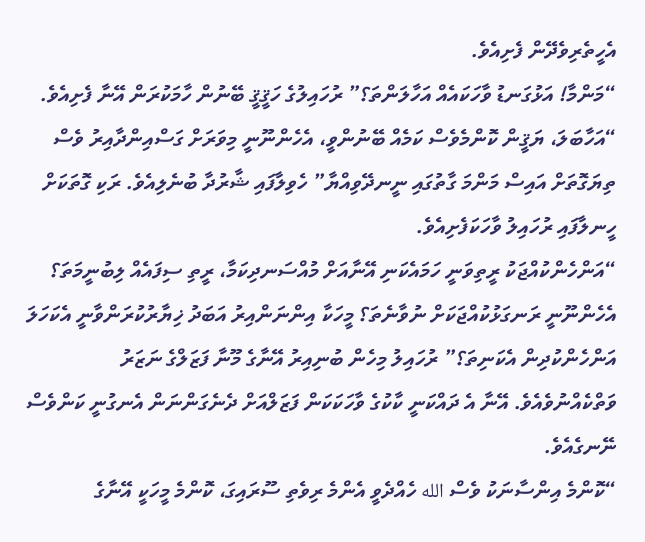އެހީތެރިވެދޭން ފެށިއެވެ.
“މަންމާ! އަޅުގަނޑު ވާހަކައެއް އަހާލަންތަ؟” ރުހައިލުގެ ހަޤީޤީ ބޭނުން ހާމަކުރަން އޭނާ ފެށިއެވެ.
“އަހާބަލަ، ޔަޤީން ކޮންމެވެސް ކަމެއް ބޭނުންވީ، އެހެންނޫނީ މިވަރަށް ގަސްއިންދާއިރު ވެސް ތިޔަގޮތަށް އައިސް މަންމަ ގާތުގައި ނީނދޭވިއްޔާ” ހެވިލާފައި ޝާރުދާ ބުނެލިއެވެ. ރަކި ގޮތަކަށް ހީނލާފައި ރުހައިލު ވާހަކަފެށިއެވެ.
“އަންހެންކުއްޖަކު ރީތިވަނީ ހަމައެކަނި އޭނާއަށް މުއްސަނދިކަމާ، ރީތި ސިފައެއް ލިބުނީމަތަ؟ އެހެންނޫނީ ރަނގަޅުކުއްޖަކަށް ނުވާނެތަ؟ މީހަކާ އިންނަންއިރު އަބަދު ޚިޔާރުކުރަންވާނީ އެކަހަލަ އަންހެންކުދިން އެކަނިތަ؟” ރުހައިލު މިހެން ބުނިއިރު އޭނާގެ މޫނާ ފަޒަލްގެ ނަޒަރު ވަތްކެއްނުވެއެވެ. އޭނާ އެ ދައްކަނީ ކާކުގެ ވާހަކަކަން ފަޒަލްއަށް ދެނެގަންނަން އެނގުނީ ކަންވެސް ނޭނގެއެވެ.
“ކޮންމެ އިންސާނަކު ވެސް الله ހެއްދެވީ އެންމެ ރިވެތި ސޫރައިގަ، ކޮންމެ މީހަކީ އޭނާގެ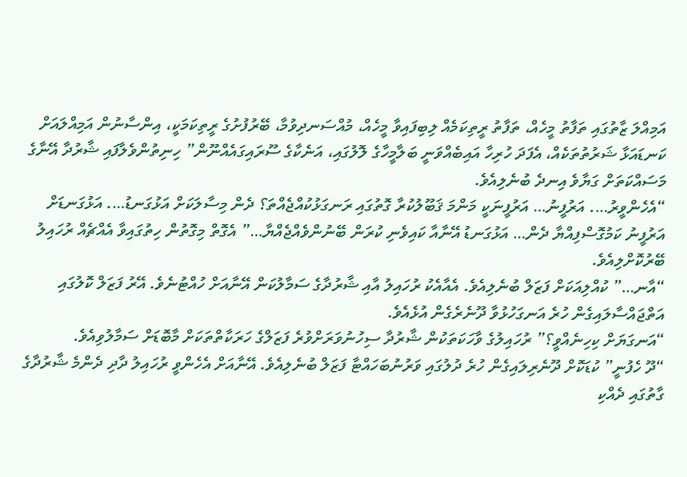އަމިއްލަ ޒާތުގައި ތަފާތު މީހެއް، ތަފާތު ރީތިކަމެއް ލިބިފައިވާ މީހެއް، މުއްސަނދިވުމާ، ބޭރުފުށުގެ ރީތިކަމަކީ، އިންސާނުން އަމިއްލައަށް ކަނޑައަޅާ ޝަރުތުތަކެއް، އެފަދަ ހުރިހާ އައިބެއްވަނީ ބަލާމީހާގެ ލޮލުގައި، އަނެކާގެ ސޫރައިގައެއްނޫން” ހިނިތުންވެލާފައި ޝާރުދާ އޭނާގެ މަސައްކަތަށް ގަޔާވެ އިނދެ ބުނެލިއެވެ.
“އެހެންވީރު…. އަރުފީނު… އަރުފީނަކީ މަންމަ ޤަބޫލުކުރާ ގޮތުގައި ރަނގަޅުކުއްޖެއްތަ؟ ދެން މިސާލަކަށް އަޅުގަނޑު…. އަޅުގަނޑަށް އަރުފީނު ކަމުގޮސްފިއްޔާ ދެން… އަޅުގަނޑު އޭނާއާ ކައިވެނި ކުރަން ބޭނުންވެއްޖެއްޔާ…” އެގޮތް މިގޮތުން ހިތުގައިވާ އެއްޗެއް ރުހައިލު ބޭރުކޮށްލިއެވެ.
“އާނ…” ކުއްލިއަކަށް ފަޒަލް ބުނެލިއެވެ. އެއާއެކު ރުހައިލު އާއި ޝާރުދާގެ ސަމާލުކަން އޭނާއަށް ހުއްޓުނެވެ. އޭރު ފަޒަލް ކޮލުގައި އަތްޖައްސާލައިގެން ހުރެ އަނގަހުޅުވާ ދޫނެރެގެން އުޅެއެވެ.
“އަނގަޔަށް ކިހިނެއްވީ؟” ރުހައިލުގެ ވާހަކަތަކުން ޝާރުދާ ސިހުނުވަރަށްވުރެ ފަޒަލްގެ ހަރަކާތްތަކަށް މާބޮޑަށް ސަމާލުވިއެވެ.
“ދޫ ހެފުނީ” ކުޑަކޮށް ދޫނެރިލައިގެން ހުރެ ދުލުގައި ވަރުނުބަހައްޓާ ފަޒަލް ބުނެލިއެވެ. އޭނާއަށް އެހެންވީ ރުހައިލު ދާދި ދެންމެ ޝާރުދާގެ ގާތުގައި ދެއްކި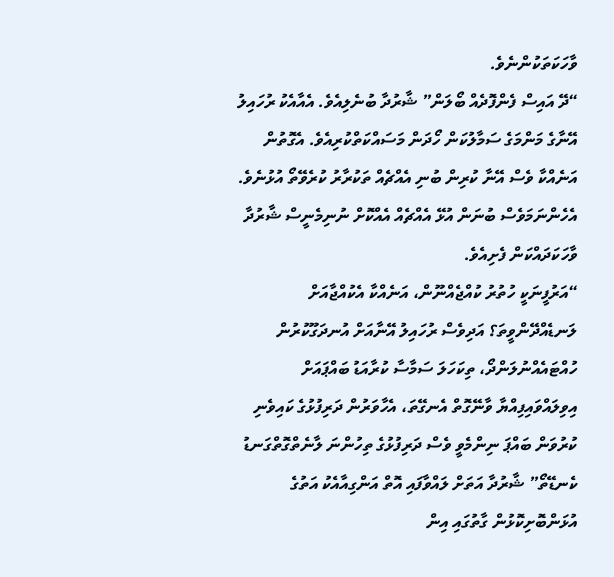ވާހަކަތަކުންނެވެ.
“ދޭ އައިސް ފެންފޮދެއް ބޯލަން” ޝާރުދާ ބުނެލިއެވެ. އެއާއެކު ރުހައިލު އޭނާގެ މަންމަގެ ސަމާލުކަން ހޯދަން މަސައްކަތްކުރިއެވެ. އެގޮތުން އަނެއްކާ ވެސް އޭނާ ކުރިން ބުނި އެއްޗެއް ތަކުރާރު ކުރެވޭތޯ އުޅުނެވެ. އެހެންނަމަވެސް ބުނަން އުޅޭ އެއްޗެއް އެއްކޮށް ނުނިމެނީސް ޝާރުދާ ވާހަކަދައްކަން ފެށިއެވެ.
“އަރުފީނަކީ ހުތުރު ކުއްޖެއްނޫން، އަނެއްކާ އެކުއްޖާއަށް ލަނޑެއްދޭންވީތަ؟ އަދިވެސް ރުހައިލު އޭނާއަށް އުނދަގޫކުރުން ހުއްޓައެއްނުލަންދޯ، ތިކަހަލަ ސަމާސާ ކުރާއަޑު ބައްޕައަށް އިވިލައްވައިފިއްޔާ ވާނޭގޮތް އެނގޭތަ، އެހާވަރުން ދަރިފުޅުގެ ކައިވެނި ކުރުވަން ބައްޕަ ނިންމެވީ ވެސް ދަރިފުޅުގެ ތިހުންނަ ލާނެތްގޮތްގަނޑު ކެނޑޭތޯ” ޝާރުދާ އަތަށް ލައްވާފައި އޮތް އަންގިއާއެކު އަތުގެ އުޅަންބޮށިކޮޅުން ގާތުގައި އިން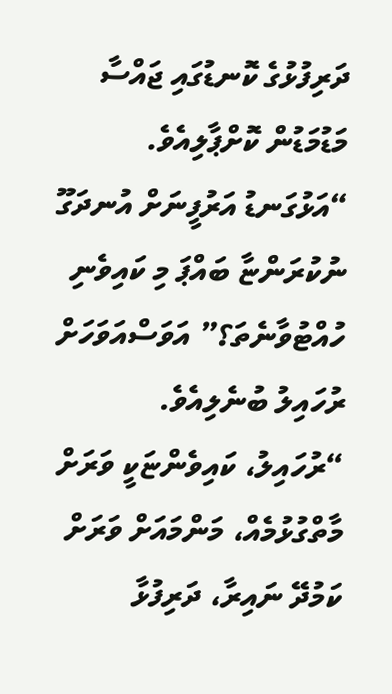ދަރިފުޅުގެ ކޮނޑުގައި ޖައްސާ މަޑުމަޑުން ކޮށްޕާލިއެވެ.
“އަޅުގަނޑު އަރުފީނަށް އުނދަގޫ ނުކުރަންޏާ ބައްޕަ މި ކައިވެނި ހުއްޓުވާނެތަ؟” އަވަސްއަވަހަށް ރުހައިލު ބުނެލިއެވެ.
“ރުހައިލު، ކައިވެންޏަކީ ވަރަށް މާތްގުޅުމެއް، މަންމައަށް ވަރަށް ކަމުދޭ ނައިރާ، ދަރިފުޅާ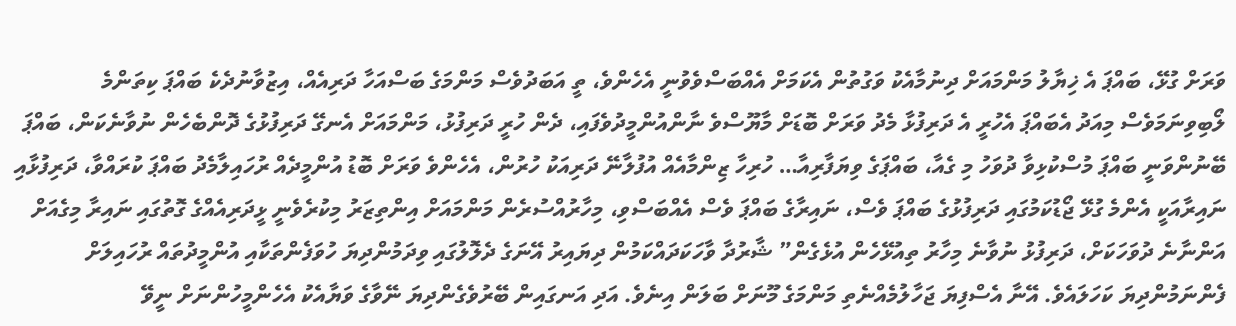ވަރަށް ގުޅޭ، ބައްޕަ އެ ޚިޔާލު މަންމައަށް ދިނުމާއެކު ވަގުތުން އެކަމަށް އެއްބަސްވެވުނީ އެހެންވެ، ތީ އަބަދުވެސް މަންމަގެ ބަސްއަހާ ދަރިއެއް، އިޒުވާނުދެކެ ބައްޕަ ކިތަންމެ ލޯބިވިނަމަވެސް މިއަދު އެބައްޕަ އެހުރީ އެ ދަރިފުޅާ މެދު ވަރަށް ބޮޑަށް މާޔޫސްވެ ނާންއުންމީދުވެފައި، ދެން ހުރީ ދަރިފުޅު، މަންމައަށް އެނގޭ ދަރިފުޅުގެ ދޮންބެހެން ނުވާނެކަން، ބައްޕަ ބޭނުންވަނީ ބައްޕަ މުސްކުޅިވާ ދުވަހު މި ގެއާ، ބައްޕަގެ ވިޔަފާރިއާ… ހުރިހާ ޒިންމާއެއް އުފުލާނޭ ދަރިއަކު ހުރުން، އެހެންވެ ވަރަށް ބޮޑު އުންމީދެއް ރުހައިލާމެދު ބައްޕަ ކުރައްވާ، ދަރިފުޅާއި ނައިރާއަކީ އެންމެ ގުޅޭ ޖޯޑުކަމުގައި ދަރިފުޅުގެ ބައްޕަ ވެސް، ނައިރާގެ ބައްޕަ ވެސް އެއްބަސްވި، މިހާރުއްސުރެން މަންމައަށް އިންތިޒަރު މިކުރެވެނީ ޅީދަރިއެއްގެ ގޮތުގައި ނައިރާ މިގެއަށް އަންނާނެ ދުވަހަކަށް، ދަރިފުޅު ނުވާނެ މިހާރު ތިއުޅޭހެން އުޅެގެން” ޝާރުދާ ވާހަކަދައްކަމުން ދިޔައިރު އޭނަގެ ދެލޮލުގައި ވިދަމުންދިޔަ ހުވަފެންތަކާއި އުންމީދުތައް ރުހައިލަށް ފެންނަމުންދިޔަ ކަހަލައެވެ. އޭނާ އެސްފިޔަ ޖަހާލުމެއްނެތި މަންމަގެ މޫނަށް ބަލަން އިނެވެ. އަދި އަނގައިން ބޭރުވެގެންދިޔަ ނޭވާގެ ވަޔާއެކު އެހެންމީހުންނަށް ނީވޭ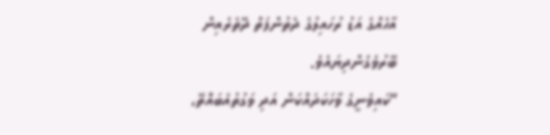އާހެއްގެ އަޑު ރުހައިލުގެ ދެތުންފަތް ދޭތެރެއިން ބޭރުވެގެންދިޔައެވެ.
“ކައިވެނީގެ ވާހަކަދައްކަން އަދި ވަގުތުއެބައޮތޭ،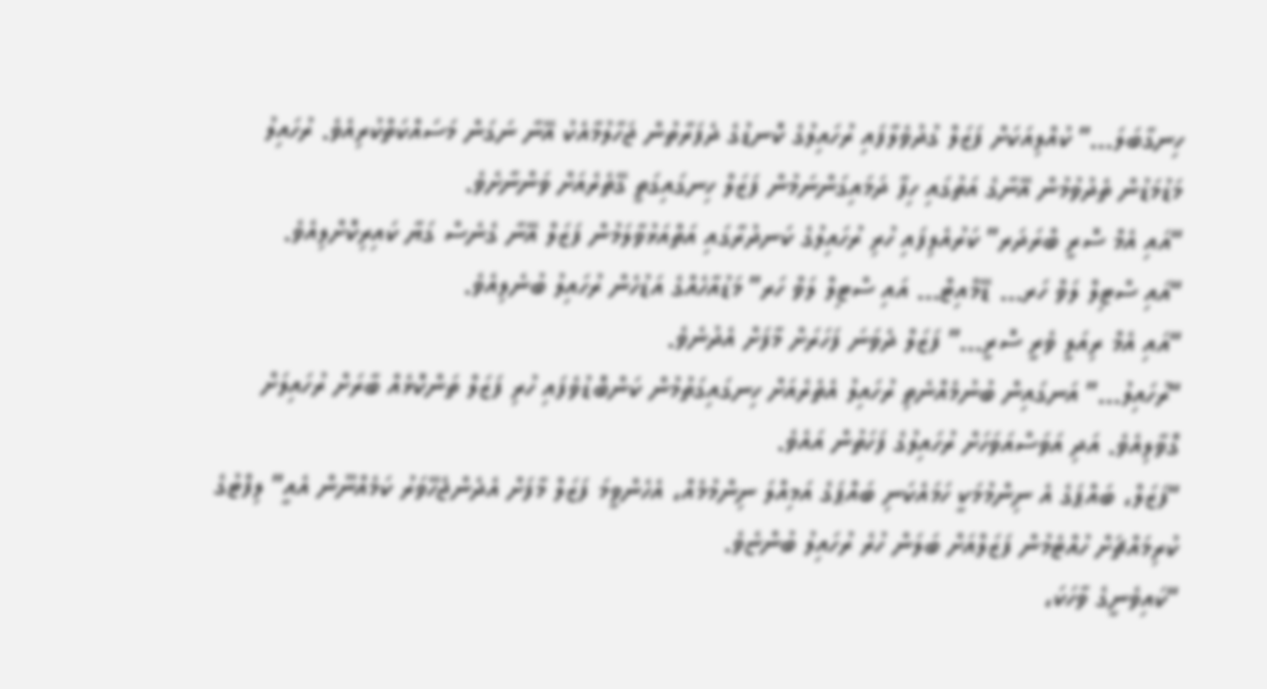ހިނގާބަލަ…” ކުއްލިއަކަށް ފަޒަލް ގުދުވެލާފައި ރުހައިލުގެ ކޮނޑުގެ ދެފަރާތުން ޖަހާލުމާއެކު އޭނާ ނަގަން މަސައްކަތްކުރިއެވެ. ރުހައިލު މަޑުމަޑުން ތެދުވުމުން އޭނާގެ އަތުގައި ހިފާ ދަމައިގަންނަމުން ފަޒަލް ހިނގައިގަތީ ގޭތެރެއަށް ވަންނާށެވެ.
“އައި އެމް ސޮރީ ބްރަދަރ” ކަރުއެލިފައި ހުރި ރުހައިލުގެ ކަނދުރާގައި އަތްއަޅުވާލަމުން ފަޒަލް އޭނާ ގެނެސް ގަޔާ ކައިރިކޮށްލިއެވެ.
“އައި ސްޓިލް ލަވް ހަރ… ޑޭމްއިޓް… އައި ސްޓިލް ލަވް ހަރ” މަޑުއާހެއްގެ އަޑުހެން ރުހައިލު ބުނެލިއެވެ.
“އައި އެމް ރިއަލީ ވެރީ ސޮރީ…” ފަޒަލް ދެވަނަ ފަހަރަށް މާފަށް އެދުނެވެ.
“ރުހައިލު…” އަނގައިން ބުނުމެއްނެތި ރުހައިލު އެތެރެއަށް ހިނގައިގަތުމުން ކަންބޮޑުވެފައި ހުރި ފަޒަލް ތަންކޮޅެއް ބާރަށް ރުހައިލަށް ގޮވާލިއެވެ. އަދި އަވަސްއަވަހަށް ރުހައިލުގެ ފަހަތުން އައެވެ.
“ފަޒަލް، ބައްޕަގެ އެ ނިންމުމަކީ ހަމައެކަނި ބައްޕަގެ އަމިއްލަ ނިންމުމެއް، އެހެންވީމަ ފަޒަލް މާފަށް އެދެންޖެހޭވަރު ކަމެއްނޫން އެއީ” ލިފްޓުގެ ކުރިމައްޗަށް ހުއްޓެމުން ފަޒަލްއަށް ބަލަން ހުރެ ރުހައިލު ބުންޏެވެ.
“ކައިވެނީގެ ވާހަކަ،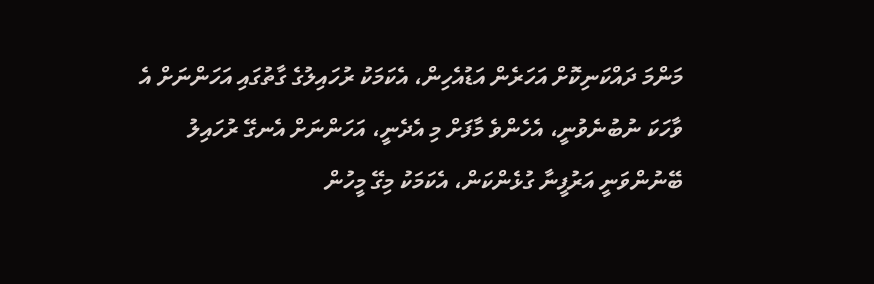މަންމަ ދައްކަނިކޮށް އަހަރެން އަޑުއެހިން، އެކަމަކު ރުހައިލުގެ ގާތުގައި އަހަންނަށް އެ ވާހަކަ ނުބުނެވުނީ، އެހެންވެ މާފަށް މި އެދެނީ، އަހަންނަށް އެނގޭ ރުހައިލު ބޭނުންވަނީ އަރުފީނާ ގުޅެންކަން، އެކަމަކު މިގޭ މީހުން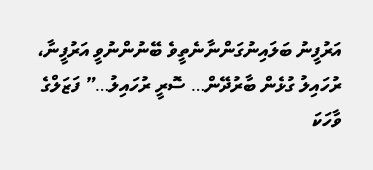އަރުފީނު ބަލައިނުގަންނާނެތީވެ ބޭނުންނުވީ އަރުފީނާ، ރުހައިލު ގުޅެން ބާރުދޭން… ސޮރީ ރުހައިލު…” ފަޒަލްގެ ވާހަކަ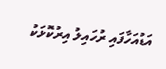އަޑުއަހާފައި ރުހައިލު އިރުކޮޅަކު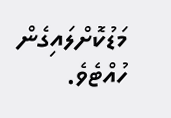މަޑުކޮށްލައިގެން ހުއްޓެވެ.